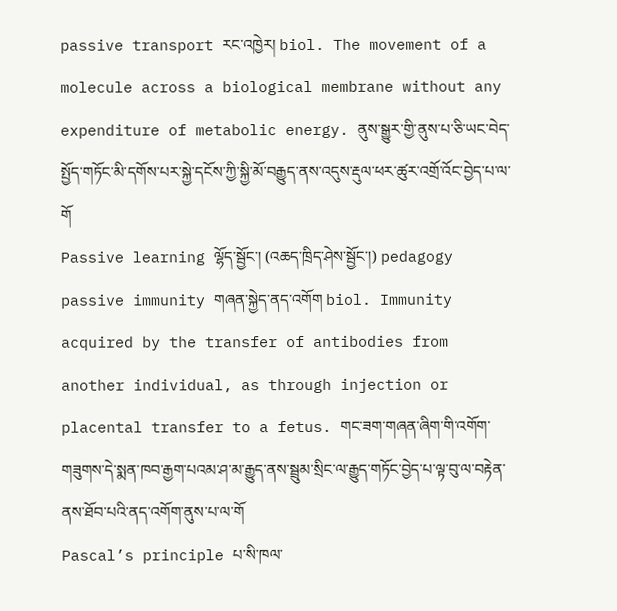passive transport རང་འཁྱེར། biol. The movement of a molecule across a biological membrane without any expenditure of metabolic energy. ནུས་སྒྱུར་གྱི་ནུས་པ་ཅི་ཡང་བེད་སྤྱོད་གཏོང་མི་དགོས་པར་སྐྱེ་དངོས་ཀྱི་སྐྱི་མོ་བརྒྱུད་ནས་འདུས་རྡུལ་ཕར་ཚུར་འགྲོ་འོང་བྱེད་པ་ལ་གོ
Passive learning ལྷོད་སྦྱོང་། (འཆད་ཁྲིད་ཤེས་སྦྱོང་།) pedagogy
passive immunity གཞན་སྐྱེད་ནད་འགོག biol. Immunity acquired by the transfer of antibodies from another individual, as through injection or placental transfer to a fetus. གང་ཟག་གཞན་ཞིག་གི་འགོག་གཟུགས་དེ་སྨན་ཁབ་རྒྱག་པའམ་ཤ་མ་རྒྱུད་ནས་སྦྲུམ་སྲིང་ལ་རྒྱུད་གཏོང་བྱེད་པ་ལྟ་བུ་ལ་བརྟེན་ནས་ཐོབ་པའི་ནད་འགོག་ནུས་པ་ལ་གོ
Pascal’s principle པ་སི་ཁལ་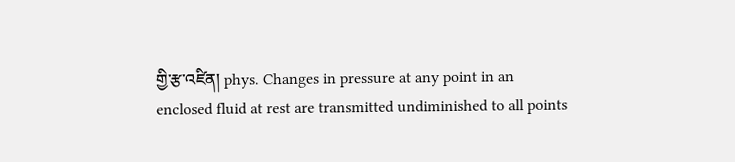གྱི་རྩ་འཛིན། phys. Changes in pressure at any point in an enclosed fluid at rest are transmitted undiminished to all points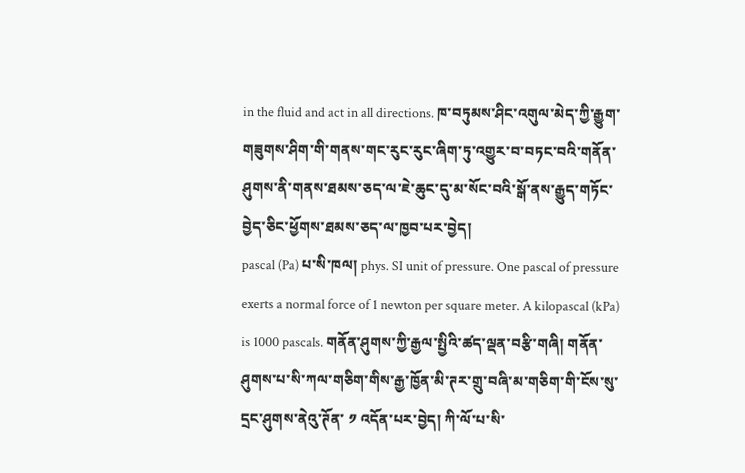in the fluid and act in all directions. ཁ་བཏུམས་ཤིང་འགུལ་མེད་ཀྱི་རྒྱུག་གཟུགས་ཤིག་གི་གནས་གང་རུང་རུང་ཞིག་ཏུ་འགྱུར་བ་བཏང་བའི་གནོན་ཤུགས་ནི་གནས་ཐམས་ཅད་ལ་ཇེ་ཆུང་དུ་མ་སོང་བའི་སྒོ་ནས་རྒྱུད་གཏོང་བྱེད་ཅིང་ཕྱོགས་ཐམས་ཅད་ལ་ཁྱབ་པར་བྱེད།
pascal (Pa) པ་སི་ཁལ། phys. SI unit of pressure. One pascal of pressure exerts a normal force of 1 newton per square meter. A kilopascal (kPa) is 1000 pascals. གནོན་ཤུགས་ཀྱི་རྒྱལ་སྤྱིའི་ཚད་ལྡན་བརྩི་གཞི། གནོན་ཤུགས་པ་སི་ཀལ་གཅིག་གིས་རྒྱ་ཁྱོན་མི་ཊར་གྲུ་བཞི་མ་གཅིག་གི་ངོས་སུ་དྲང་ཤུགས་ནེའུ་ཊོན་ ༡ འདོན་པར་བྱེད། ཀི་ལོ་པ་སི་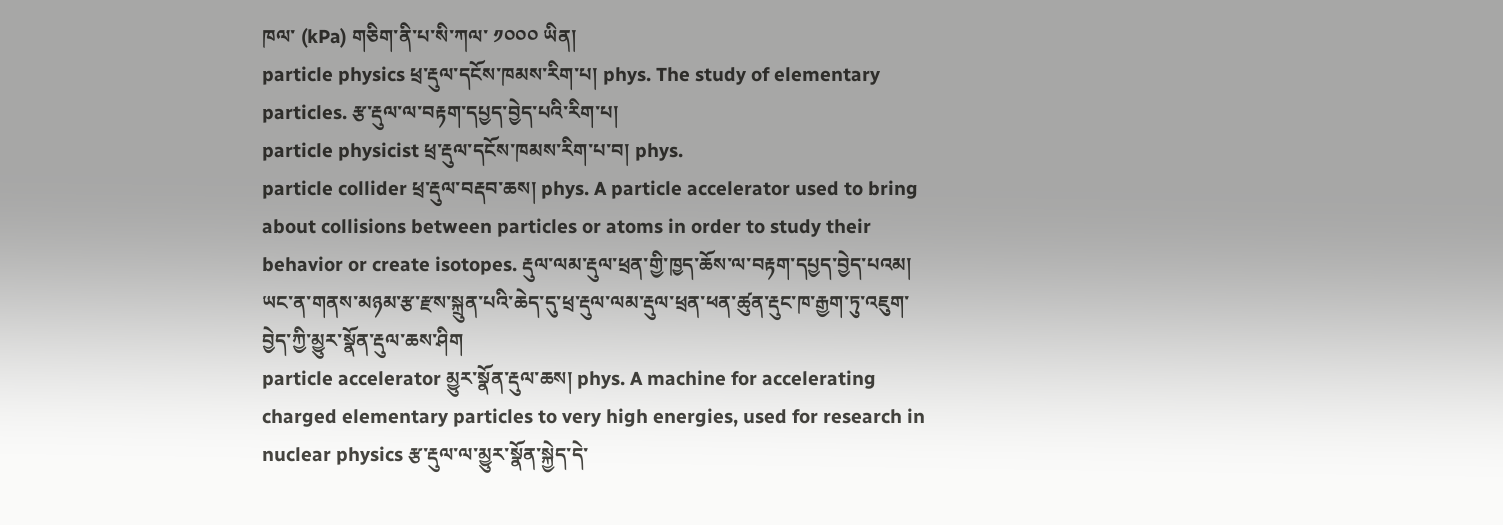ཁལ་ (kPa) གཅིག་ནི་པ་སི་ཀལ་ ༡༠༠༠ ཡིན།
particle physics ཕྲ་རྡུལ་དངོས་ཁམས་རིག་པ། phys. The study of elementary particles. རྩ་རྡུལ་ལ་བརྟག་དཔྱད་བྱེད་པའི་རིག་པ།
particle physicist ཕྲ་རྡུལ་དངོས་ཁམས་རིག་པ་བ། phys.
particle collider ཕྲ་རྡུལ་བརྡབ་ཆས། phys. A particle accelerator used to bring about collisions between particles or atoms in order to study their behavior or create isotopes. རྡུལ་ལམ་རྡུལ་ཕྲན་གྱི་ཁྱད་ཆོས་ལ་བརྟག་དཔྱད་བྱེད་པའམ། ཡང་ན་གནས་མཉམ་རྩ་རྫས་སྐྲུན་པའི་ཆེད་དུ་ཕྲ་རྡུལ་ལམ་རྡུལ་ཕྲན་ཕན་ཚུན་རྡུང་ཁ་རྒྱག་ཏུ་འཇུག་བྱེད་ཀྱི་མྱུར་སྣོན་རྡུལ་ཆས་ཤིག
particle accelerator མྱུར་སྣོན་རྡུལ་ཆས། phys. A machine for accelerating charged elementary particles to very high energies, used for research in nuclear physics རྩ་རྡུལ་ལ་མྱུར་སྣོན་སྐྱེད་དེ་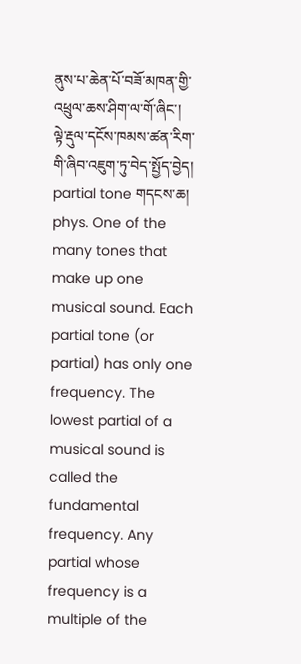ནུས་པ་ཆེན་པོ་བཟོ་མཁན་གྱི་འཕྲུལ་ཆས་ཤིག་ལ་གོ་ཞིང་། ལྟེ་རྡུལ་དངོས་ཁམས་ཚན་རིག་གི་ཞིབ་འཇུག་ཏུ་བེད་སྤྱོད་བྱེད།
partial tone གདངས་ཆ། phys. One of the many tones that make up one musical sound. Each partial tone (or partial) has only one frequency. The lowest partial of a musical sound is called the fundamental frequency. Any partial whose frequency is a multiple of the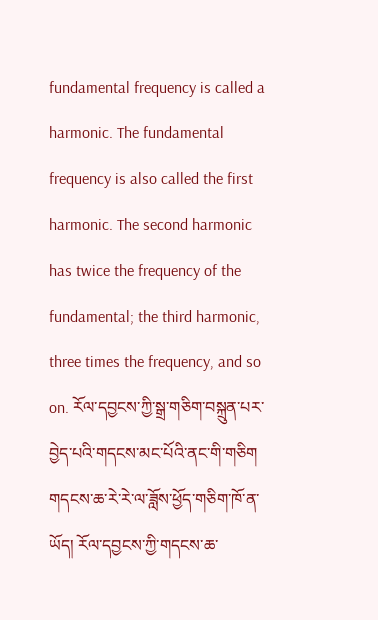fundamental frequency is called a harmonic. The fundamental frequency is also called the first harmonic. The second harmonic has twice the frequency of the fundamental; the third harmonic, three times the frequency, and so on. རོལ་དབྱངས་ཀྱི་སྒྲ་གཅིག་བསྐྲུན་པར་བྱེད་པའི་གདངས་མང་པོའི་ནང་གི་གཅིག གདངས་ཆ་རེ་རེ་ལ་ཟློས་ཕྱོད་གཅིག་ཁོ་ན་ཡོད། རོལ་དབྱངས་ཀྱི་གདངས་ཆ་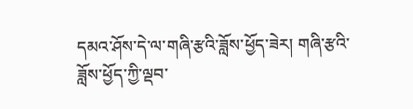དམའ་ཤོས་དེ་ལ་གཞི་རྩའི་ཟློས་ཕྱོད་ཟེར། གཞི་རྩའི་ཟློས་ཕྱོད་ཀྱི་ལྡབ་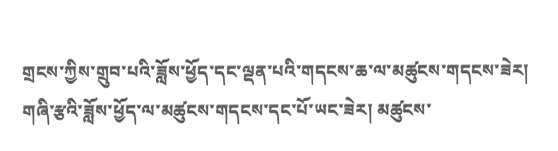གྲངས་ཀྱིས་གྲུབ་པའི་ཟློས་ཕྱོད་དང་ལྡན་པའི་གདངས་ཆ་ལ་མཚུངས་གདངས་ཟེར། གཞི་རྩའི་ཟློས་ཕྱོད་ལ་མཚུངས་གདངས་དང་པོ་ཡང་ཟེར། མཚུངས་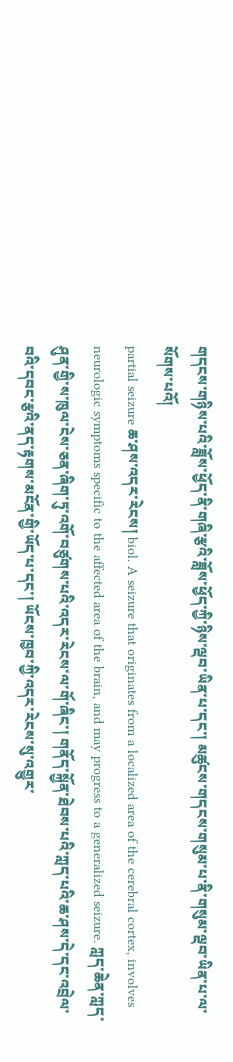གདངས་གཉིས་པའི་ཟློས་ཕྱོད་ནི་གཞི་རྩའི་ཟློས་ཕྱོད་ཀྱི་ཉིས་ལྡབ་ཡིན་པ་དང་། མཚུངས་གདངས་གསུམ་པ་ནི་གསུམ་ལྡབ་ཡིན་པ་ལ་སོགས་པའོ།
partial seizure ཆ་ཤས་འདར་རེངས། biol. A seizure that originates from a localized area of the cerebral cortex, involves neurologic symptoms specific to the affected area of the brain, and may progress to a generalized seizure. ཀླད་ཆེན་ཀླད་ཤུན་གྱི་ས་ཁུལ་ངེས་ཅན་ཞིག་ཏུ་འགོ་བཙུགས་པའི་འདར་རེངས་ལ་གོ་ཞིང་། གནོད་སྐྱོན་ཐེབས་པའི་ཀླད་པའི་ཆ་ཤས་དེ་དང་འབྲེལ་བའི་དབང་རྩའི་ནད་རྟགས་མངོན་གྱི་ཡོད་པ་དང་། ཡོངས་ཁྱབ་ཀྱི་འདར་རེངས་སུ་འགྱུར་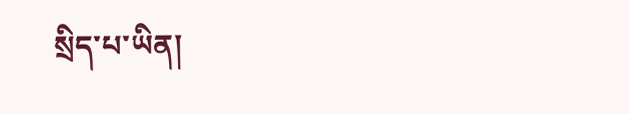སྲིད་པ་ཡིན།